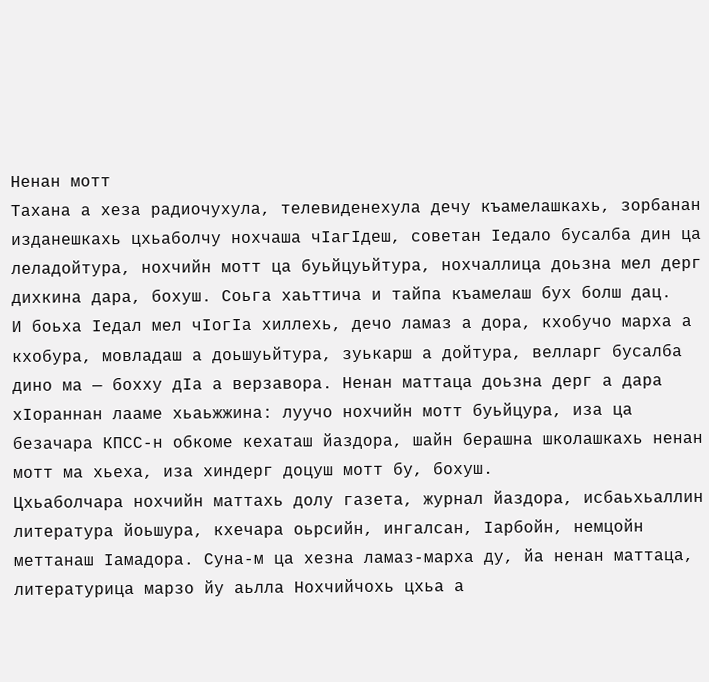Ненан мотт
Тахана а хеза радиочухула, телевиденехула дечу къамелашкахь, зорбанан изданешкахь цхьаболчу нохчаша чIагIдеш, советан Iедало бусалба дин ца леладойтура, нохчийн мотт ца буьйцуьйтура, нохчаллица доьзна мел дерг дихкина дара, бохуш. Соьга хаьттича и тайпа къамелаш бух болш дац.
И боьха Iедал мел чIогIа хиллехь, дечо ламаз а дора, кхобучо марха а кхобура, мовладаш а доьшуьйтура, зуькарш а дойтура, велларг бусалба дино ма — бохху дIа а верзавора. Ненан маттаца доьзна дерг а дара хIораннан лааме хьаьжжина: луучо нохчийн мотт буьйцура, иза ца безачара КПСС-н обкоме кехаташ йаздора, шайн берашна школашкахь ненан мотт ма хьеха, иза хиндерг доцуш мотт бу, бохуш.
Цхьаболчара нохчийн маттахь долу газета, журнал йаздора, исбаьхьаллин литература йоьшура, кхечара оьрсийн, ингалсан, Iарбойн, немцойн меттанаш Iамадора. Суна-м ца хезна ламаз-марха ду, йа ненан маттаца, литературица марзо йу аьлла Нохчийчохь цхьа а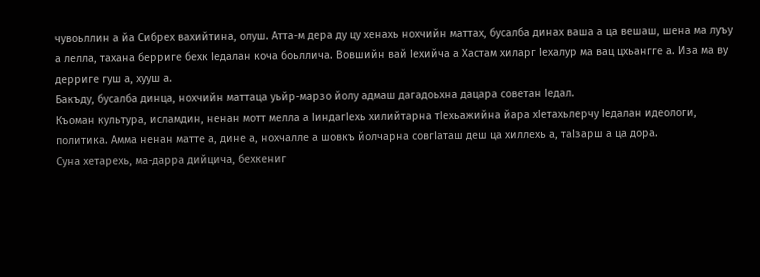чувоьллин а йа Сибрех вахийтина, олуш. Атта-м дера ду цу хенахь нохчийн маттах, бусалба динах ваша а ца вешаш, шена ма луъу а лелла, тахана берриге бехк Iедалан коча боьллича. Вовшийн вай Iехийча а Хастам хиларг Iехалур ма вац цхьангге а. Иза ма ву дерриге гуш а, хууш а.
Бакъду, бусалба динца, нохчийн маттаца уьйр-марзо йолу адмаш дагадоьхна дацара советан Iедал.
Къоман культура, исламдин, ненан мотт мелла а IиндагIехь хилийтарна тIехьажийна йара хIетахьлерчу Iедалан идеологи, политика. Амма ненан матте а, дине а, нохчалле а шовкъ йолчарна совгIаташ деш ца хиллехь а, таIзарш а ца дора.
Суна хетарехь, ма-дарра дийцича, бехкениг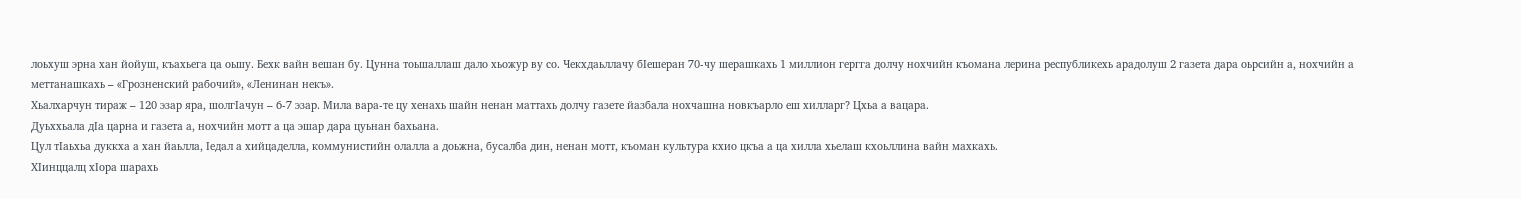лоьхуш эрна хан йойуш, къахьега ца оьшу. Бехк вайн вешан бу. Цунна тоьшаллаш дало хьожур ву со. Чекхдаьллачу бIешеран 70-чу шерашкахь 1 миллион гергга долчу нохчийн къомана лерина республикехь арадолуш 2 газета дара оьрсийн а, нохчийн а меттанашкахь – «Грозненский рабочий», «Ленинан некъ».
Хьалхарчун тираж – 120 эзар яра, шолгIачун – 6-7 эзар. Мила вара-те цу хенахь шайн ненан маттахь долчу газете йазбала нохчашна новкъарло еш хилларг? Цхьа а вацара.
Дуьххьала дIа царна и газета а, нохчийн мотт а ца эшар дара цуьнан бахьана.
Цул тIаьхьа дуккха а хан йаьлла, Iедал а хийцаделла, коммунистийн олалла а доьжна, бусалба дин, ненан мотт, къоман культура кхио цкъа а ца хилла хьелаш кхоьллина вайн махкахь.
ХIинццалц хIора шарахь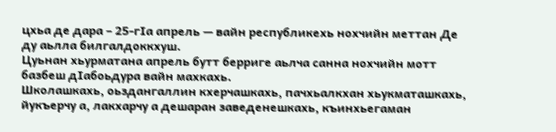цхьа де дара – 25-гIа апрель — вайн республикехь нохчийн меттан Де ду аьлла билгалдоккхуш.
Цуьнан хьурматана апрель бутт берриге аьлча санна нохчийн мотт базбеш дIабоьдура вайн махкахь.
Школашкахь, оьздангаллин кхерчашкахь, пачхьалкхан хьукматашкахь, йукъерчу а, лакхарчу а дешаран заведенешкахь, къинхьегаман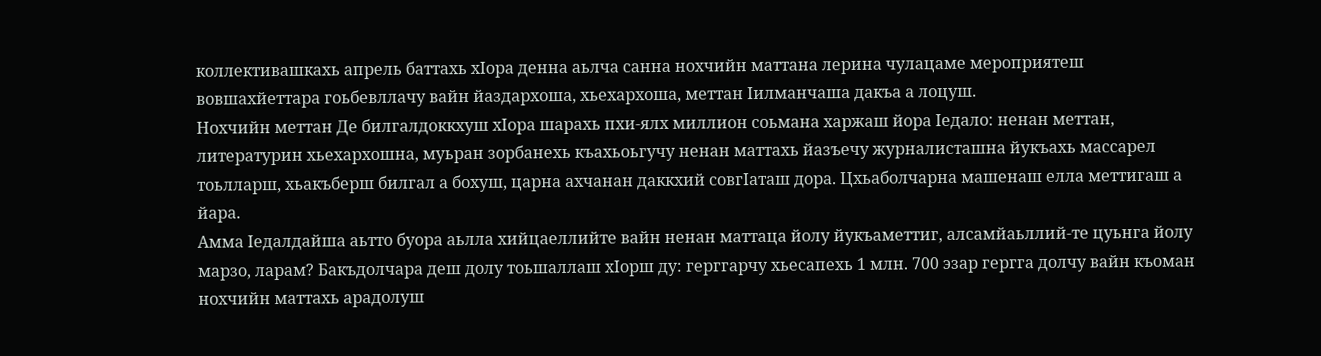коллективашкахь апрель баттахь хIора денна аьлча санна нохчийн маттана лерина чулацаме мероприятеш вовшахйеттара гоьбевллачу вайн йаздархоша, хьехархоша, меттан Iилманчаша дакъа а лоцуш.
Нохчийн меттан Де билгалдоккхуш хIора шарахь пхи-ялх миллион соьмана харжаш йора Iедало: ненан меттан, литературин хьехархошна, муьран зорбанехь къахьоьгучу ненан маттахь йазъечу журналисташна йукъахь массарел тоьлларш, хьакъберш билгал а бохуш, царна ахчанан даккхий совгIаташ дора. Цхьаболчарна машенаш елла меттигаш а йара.
Амма Iедалдайша аьтто буора аьлла хийцаеллийте вайн ненан маттаца йолу йукъаметтиг, алсамйаьллий-те цуьнга йолу марзо, ларам? Бакъдолчара деш долу тоьшаллаш хIорш ду: герггарчу хьесапехь 1 млн. 700 эзар гергга долчу вайн къоман нохчийн маттахь арадолуш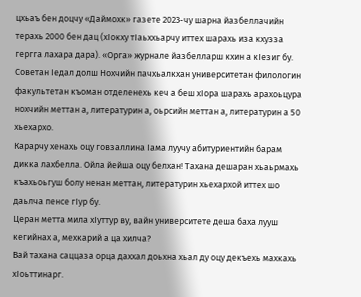цхьаъ бен доцчу «Даймохк» газете 2023-чу шарна йазбеллачийн терахь 2000 бен дац (хIокху тIаьххьарчу иттех шарахь иза кхузза гергга лахара дара). «Орга» журнале йазбелларш кхин а кIезиг бу.
Советан Iедал долш Нохчийн пачхьалкхан университетан филологин факультетан къоман отделенехь кеч а беш хIора шарахь арахоьцура нохчийн меттан а, литературин а, оьрсийн меттан а, литературин а 50 хьехархо.
Карарчу хенахь оцу говзаллина Iама луучу абитуриентийн барам дикка лахбелла. Ойла йейша оцу белхан! Тахана дешаран хьаьрмахь къахьоьгуш болу ненан меттан, литературин хьехархой иттех шо даьлча пенсе гIур бу.
Церан метта мила хIуттур ву, вайн университете деша баха лууш кегийнах а, мехкарий а ца хилча?
Вай тахана саццаза орца даххал доьхна хьал ду оцу декъехь махкахь хIоьттинарг.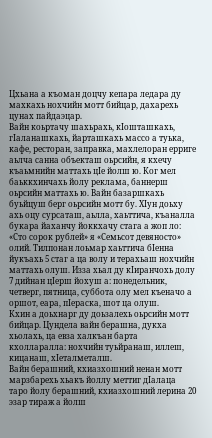Цхьана а къоман доцчу кепара ледара ду махкахь нохчийн мотт бийцар, дахарехь цунах пайдаэцар.
Вайн коьртачу шахьрахь, кIошташкахь, гIаланашкахь, йарташкахь массо а туька, кафе, ресторан, заправка, махлелоран ерриге аьлча санна объекташ оьрсийн, я кхечу къаьмнийн маттахь цIе йолш ю. Ког мел баьккхинчахь йолу реклама, баннерш оьрсийн маттахь ю. Вайн базаршкахь буьйцуш берг оьрсийн мотт бу. ХIун доьху ахь оцу сурсаташ, аьлла, хаьттича, къаналла букара йаханчу йоккхачу стага а жоп ло: «Сто сорок рублей» я «Семьсот девяносто» олий. Тилпонан лоьмар хаьттича бIенна йукъахь 5 стаг а ца волу и терахьаш нохчийн маттахь олуш. Изза хьал ду кIиранчохь долу 7 дийнан цIерш йохуш а: понедельник, четверг, пятница, суббота олу мел къеначо а оршот, еара, пIераска, шот ца олуш.
Кхин а доьхнарг ду доьзалехь оьрсийн мотт бийцар. Цундела вайн берашна, дукха хьолахь, ца евза халкъан барта кхолларалла: нохчийн туьйранаш, иллеш, кицанаш, хIеталметалш.
Вайн берашний, кхиазхошний ненан мотт марзбарехь хьакъ йоллу меттиг дIалаца таро йолу берашний, кхиазхошний лерина 20 эзар тираж а йолш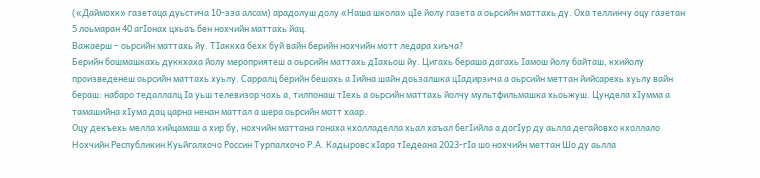(«Даймохк» газетаца дуьстича 10-зза алсам) арадолуш долу «Наша школа» цIе йолу газета а оьрсийн маттахь ду. Оха теллинчу оцу газетан 5 лоьмаран 40 агIонах цхьаъ бен нохчийн маттахь йац.
Важаерш – оьрсийн маттахь йу. ТIаккха бехк буй вайн берийн нохчийн мотт ледара хиъча?
Берийн бошмашкахь дуккхаха йолу мероприятеш а оьрсийн маттахь дIахьош йу. Цигахь бераша дагахь Iамош йолу байташ, кхийолу произведенеш оьрсийн маттахь хуьлу. Сарралц берийн бешахь а Iийна шайн доьзалшка цIадирзича а оьрсийн меттан йийсарехь хуьлу вайн бераш: набаро тедаллалц Iа уьш телевизор чохь а, тилпонаш тIехь а оьрсийн маттахь йолчу мультфильмашка хьоьжуш. Цундела хIумма а тамашийна хIума дац царна ненан маттал а шера оьрсийн мотт хаар.
Оцу декъехь мелла хийцамаш а хир бу, нохчийн маттана гонаха кхолладелла хьал хаъал бегIийла а догIур ду аьлла дегайовхо кхоллало Нохчийн Республикин Куьйгалхочо Россин Турпалхочо Р.А. Кадыровс хIара тIедеана 2023-гIа шо нохчийн меттан Шо ду аьлла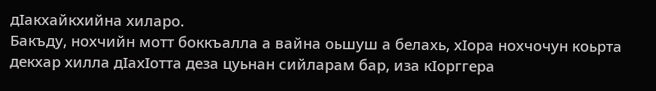дIакхайкхийна хиларо.
Бакъду, нохчийн мотт боккъалла а вайна оьшуш а белахь, хIора нохчочун коьрта декхар хилла дIахIотта деза цуьнан сийларам бар, иза кIорггера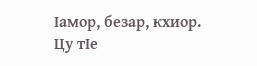Iамор, безар, кхиор.
Цу тIе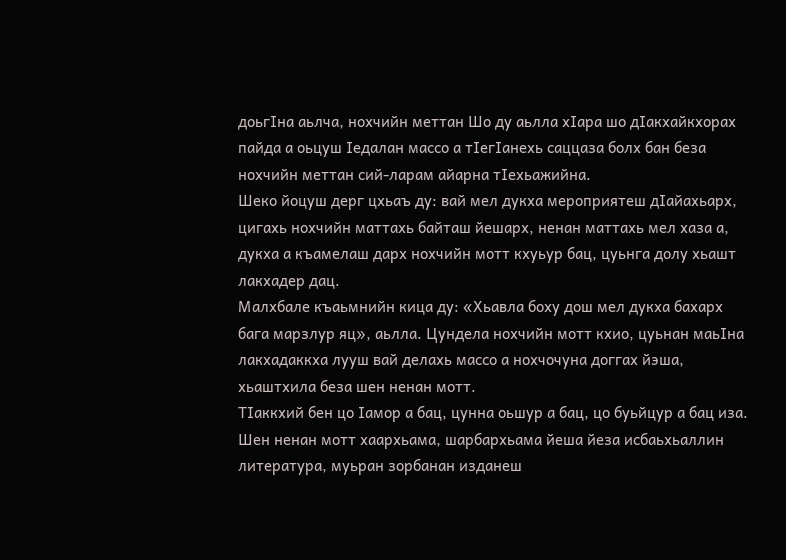доьгIна аьлча, нохчийн меттан Шо ду аьлла хIара шо дIакхайкхорах пайда а оьцуш Iедалан массо а тIегIанехь саццаза болх бан беза нохчийн меттан сий-ларам айарна тIехьажийна.
Шеко йоцуш дерг цхьаъ ду: вай мел дукха мероприятеш дIайахьарх, цигахь нохчийн маттахь байташ йешарх, ненан маттахь мел хаза а, дукха а къамелаш дарх нохчийн мотт кхуьур бац, цуьнга долу хьашт лакхадер дац.
Малхбале къаьмнийн кица ду: «Хьавла боху дош мел дукха бахарх бага марзлур яц», аьлла. Цундела нохчийн мотт кхио, цуьнан маьIна лакхадаккха лууш вай делахь массо а нохчочуна доггах йэша, хьаштхила беза шен ненан мотт.
ТIаккхий бен цо Iамор а бац, цунна оьшур а бац, цо буьйцур а бац иза. Шен ненан мотт хаархьама, шарбархьама йеша йеза исбаьхьаллин литература, муьран зорбанан изданеш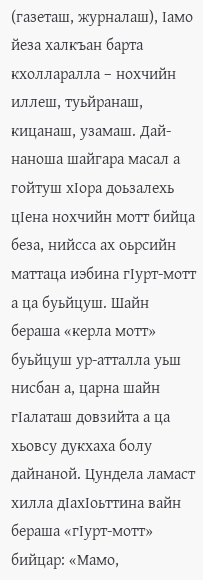(газеташ, журналаш), Iамо йеза халкъан барта кхолларалла – нохчийн иллеш, туьйранаш, кицанаш, узамаш. Дай-наноша шайгара масал а гойтуш хIора доьзалехь цIена нохчийн мотт бийца беза, нийсса ах оьрсийн маттаца иэбина гIурт-мотт а ца буьйцуш. Шайн бераша «керла мотт» буьйцуш ур-атталла уьш нисбан а, царна шайн гIалаташ довзийта а ца хьовсу дукхаха болу дайнаной. Цундела ламаст хилла дIахIоьттина вайн бераша «гIурт-мотт» бийцар: «Мамо,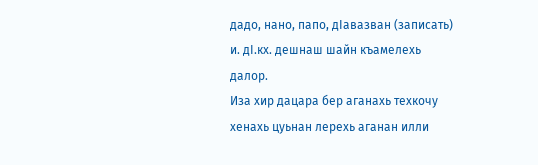дадо, нано, папо, дIавазван (записать) и. дI.кх. дешнаш шайн къамелехь далор.
Иза хир дацара бер аганахь техкочу хенахь цуьнан лерехь аганан илли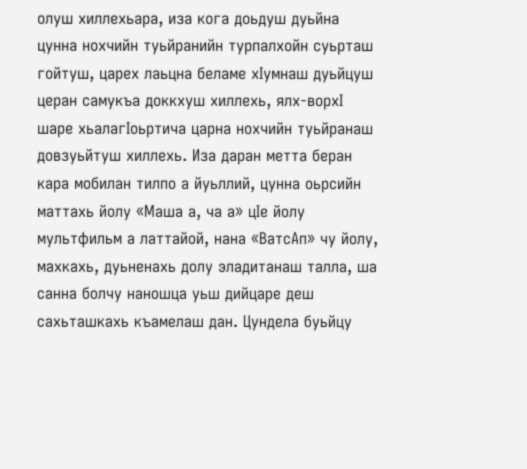олуш хиллехьара, иза кога доьдуш дуьйна цунна нохчийн туьйранийн турпалхойн суьрташ гойтуш, царех лаьцна беламе хIумнаш дуьйцуш церан самукъа доккхуш хиллехь, ялх-ворхI шаре хьалагIоьртича царна нохчийн туьйранаш довзуьйтуш хиллехь. Иза даран метта беран кара мобилан тилпо а йуьллий, цунна оьрсийн маттахь йолу «Маша а, ча а» цIе йолу мультфильм а латтайой, нана «ВатсАп» чу йолу, махкахь, дуьненахь долу эладитанаш талла, ша санна болчу наношца уьш дийцаре деш сахьташкахь къамелаш дан. Цундела буьйцу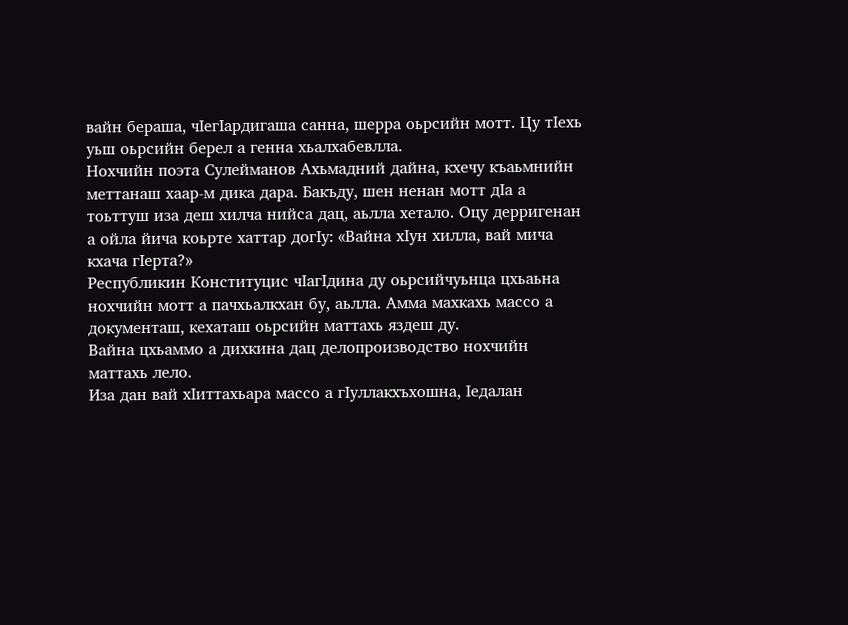вайн бераша, чIегIардигаша санна, шерра оьрсийн мотт. Цу тIехь уьш оьрсийн берел а генна хьалхабевлла.
Нохчийн поэта Сулейманов Ахьмадний дайна, кхечу къаьмнийн меттанаш хаар-м дика дара. Бакъду, шен ненан мотт дIа а тоьттуш иза деш хилча нийса дац, аьлла хетало. Оцу дерригенан а ойла йича коьрте хаттар догIу: «Вайна хIун хилла, вай мича кхача гIерта?»
Республикин Конституцис чIагIдина ду оьрсийчуьнца цхьаьна нохчийн мотт а пачхьалкхан бу, аьлла. Амма махкахь массо а документаш, кехаташ оьрсийн маттахь яздеш ду.
Вайна цхьаммо а дихкина дац делопроизводство нохчийн маттахь лело.
Иза дан вай хIиттахьара массо а гIуллакхъхошна, Iедалан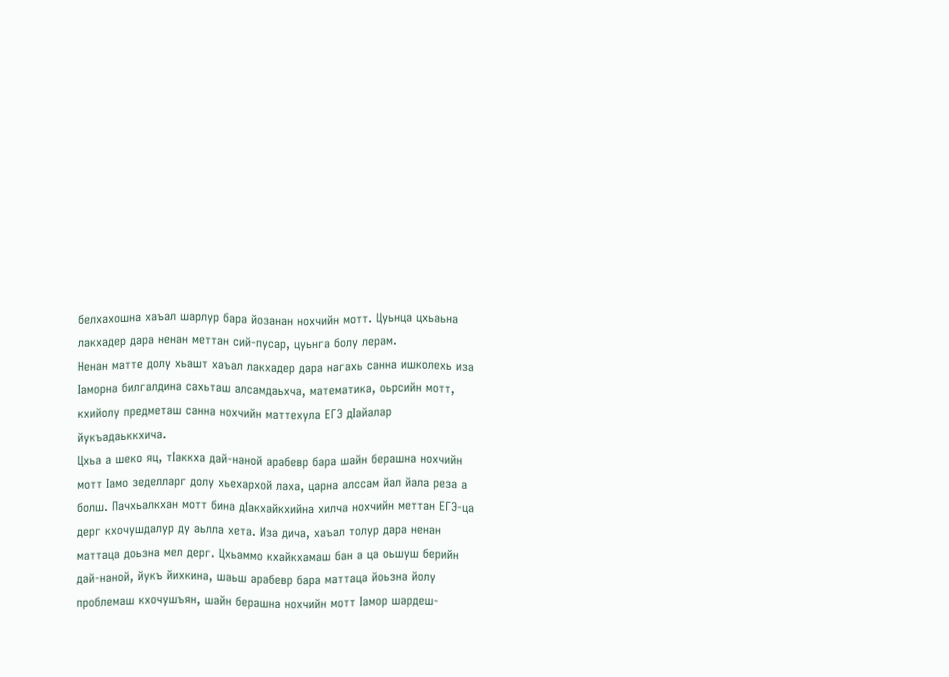белхахошна хаъал шарлур бара йозанан нохчийн мотт. Цуьнца цхьаьна лакхадер дара ненан меттан сий-пусар, цуьнга болу лерам.
Ненан матте долу хьашт хаъал лакхадер дара нагахь санна ишколехь иза Iаморна билгалдина сахьташ алсамдаьхча, математика, оьрсийн мотт, кхийолу предметаш санна нохчийн маттехула ЕГЭ дIайалар йукъадаьккхича.
Цхьа а шеко яц, тIаккха дай-наной арабевр бара шайн берашна нохчийн мотт Iамо зеделларг долу хьехархой лаха, царна алссам йал йала реза а болш. Пачхьалкхан мотт бина дIакхайкхийна хилча нохчийн меттан ЕГЭ-ца дерг кхочушдалур ду аьлла хета. Иза дича, хаъал толур дара ненан маттаца доьзна мел дерг. Цхьаммо кхайкхамаш бан а ца оьшуш берийн дай-наной, йукъ йихкина, шаьш арабевр бара маттаца йоьзна йолу проблемаш кхочушъян, шайн берашна нохчийн мотт Iамор шардеш-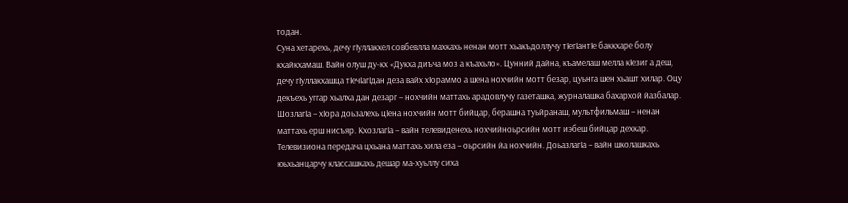тодан.
Суна хетарехь, дечу гIуллакхел совбевлла махкахь ненан мотт хьакъдоллучу тIегIантIе баккхаре болу кхайкхамаш. Вайн олуш ду-кх «Дукха диъча моз а къахьло». Цунний дайна, къамелаш мелла кIезиг а деш, дечу гIуллакхашца тIечIагIдан деза вайх хIораммо а шена нохчийн мотт безар, цуьнга шен хьашт хилар. Оцу декъехь уггар хьалха дан дезарг – нохчийн маттахь арадовлучу газеташка, журналашка бахархой йазбалар. ШозлагIа – хIора доьзалехь цIена нохчийн мотт бийцар, берашна туьйранаш, мультфильмаш – ненан маттахь ерш нисъяр. КхозлагIа – вайн телевиденехь нохчийноьрсийн мотт иэбеш бийцар дехкар. Телевизиона передача цхьана маттахь хила еза – оьрсийн йа нохчийн. ДоьазлагIа – вайн школашкахь юьхьанцарчу классашкахь дешар ма-хуьллу сиха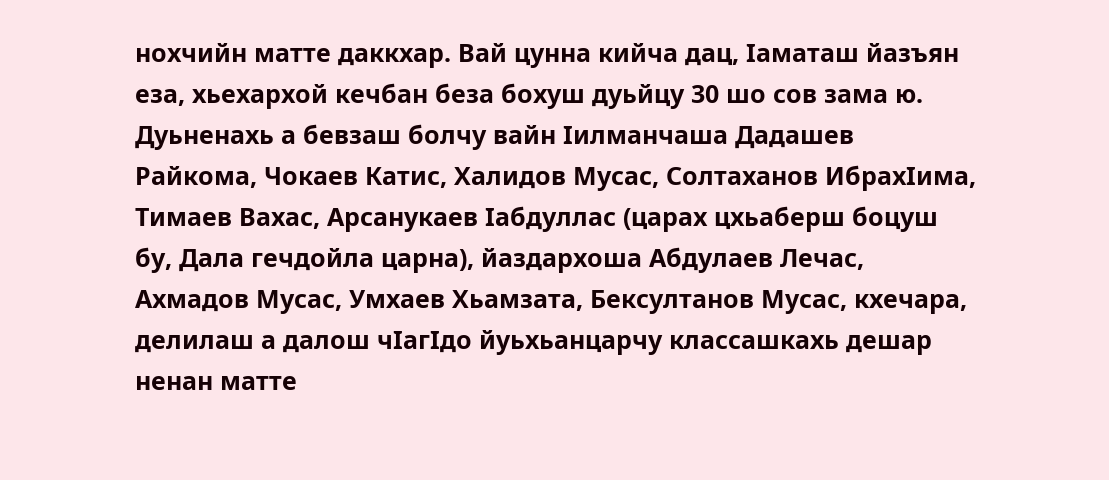нохчийн матте даккхар. Вай цунна кийча дац, Iаматаш йазъян еза, хьехархой кечбан беза бохуш дуьйцу 30 шо сов зама ю. Дуьненахь а бевзаш болчу вайн Iилманчаша Дадашев Райкома, Чокаев Катис, Халидов Мусас, Солтаханов ИбрахIима, Тимаев Вахас, Арсанукаев Iабдуллас (царах цхьаберш боцуш бу, Дала гечдойла царна), йаздархоша Абдулаев Лечас, Ахмадов Мусас, Умхаев Хьамзата, Бексултанов Мусас, кхечара, делилаш а далош чIагIдо йуьхьанцарчу классашкахь дешар ненан матте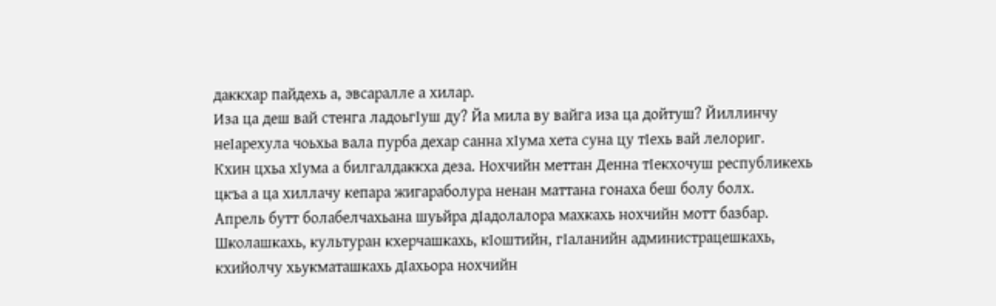даккхар пайдехь а, эвсаралле а хилар.
Иза ца деш вай стенга ладоьгIуш ду? Йа мила ву вайга иза ца дойтуш? Йиллинчу неIарехула чоьхьа вала пурба дехар санна хIума хета суна цу тIехь вай лелориг.
Кхин цхьа хIума а билгалдаккха деза. Нохчийн меттан Денна тIекхочуш республикехь цкъа а ца хиллачу кепара жигараболура ненан маттана гонаха беш болу болх.
Апрель бутт болабелчахьана шуьйра дIадолалора махкахь нохчийн мотт базбар. Школашкахь, культуран кхерчашкахь, кIоштийн, гIаланийн администрацешкахь, кхийолчу хьукматашкахь дIахьора нохчийн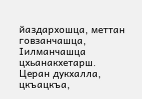йаздархошца, меттан говзанчашца, Iилманчашца цхьанакхетарш.
Церан дукхалла, цкъацкъа,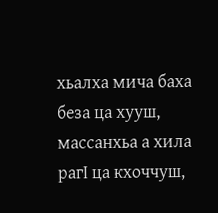хьалха мича баха беза ца хууш, массанхьа а хила рагI ца кхоччуш,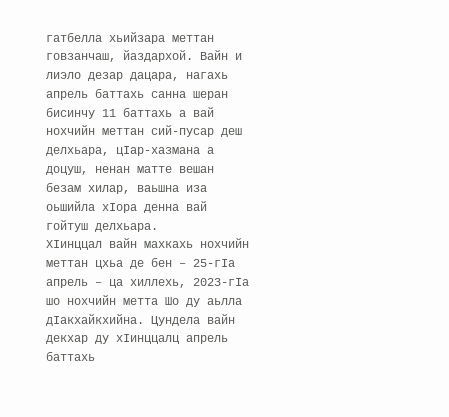гатбелла хьийзара меттан говзанчаш, йаздархой. Вайн и лиэло дезар дацара, нагахь апрель баттахь санна шеран бисинчу 11 баттахь а вай нохчийн меттан сий-пусар деш делхьара, цIар-хазмана а доцуш, ненан матте вешан безам хилар, ваьшна иза оьшийла хIора денна вай гойтуш делхьара.
ХIинццал вайн махкахь нохчийн меттан цхьа де бен – 25-гIа апрель – ца хиллехь, 2023-гIа шо нохчийн метта Шо ду аьлла дIакхайкхийна. Цундела вайн декхар ду хIинццалц апрель баттахь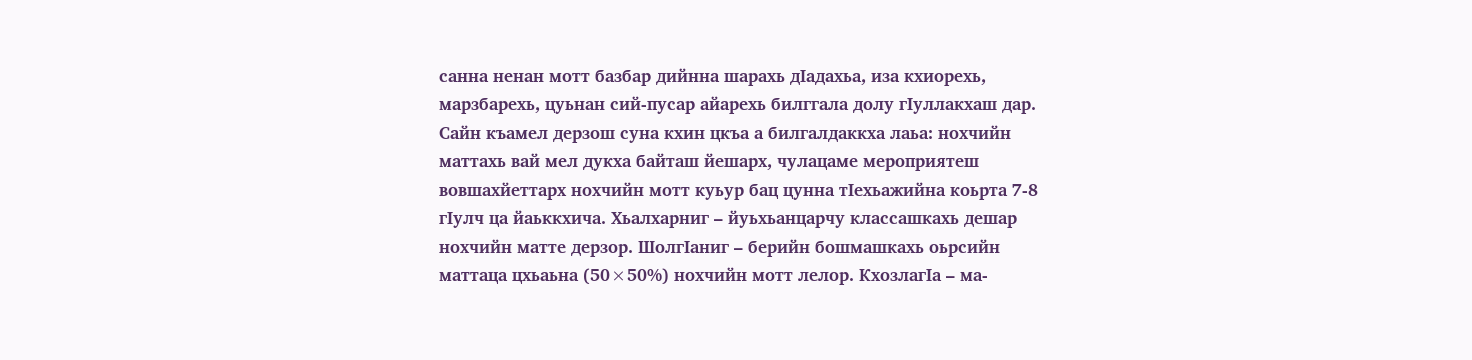санна ненан мотт базбар дийнна шарахь дIадахьа, иза кхиорехь, марзбарехь, цуьнан сий-пусар айарехь билггала долу гIуллакхаш дар.
Сайн къамел дерзош суна кхин цкъа а билгалдаккха лаьа: нохчийн маттахь вай мел дукха байташ йешарх, чулацаме мероприятеш вовшахйеттарх нохчийн мотт куьур бац цунна тIехьажийна коьрта 7-8 гIулч ца йаьккхича. Хьалхарниг – йуьхьанцарчу классашкахь дешар нохчийн матте дерзор. ШолгIаниг – берийн бошмашкахь оьрсийн маттаца цхьаьна (50×50%) нохчийн мотт лелор. КхозлагIа – ма-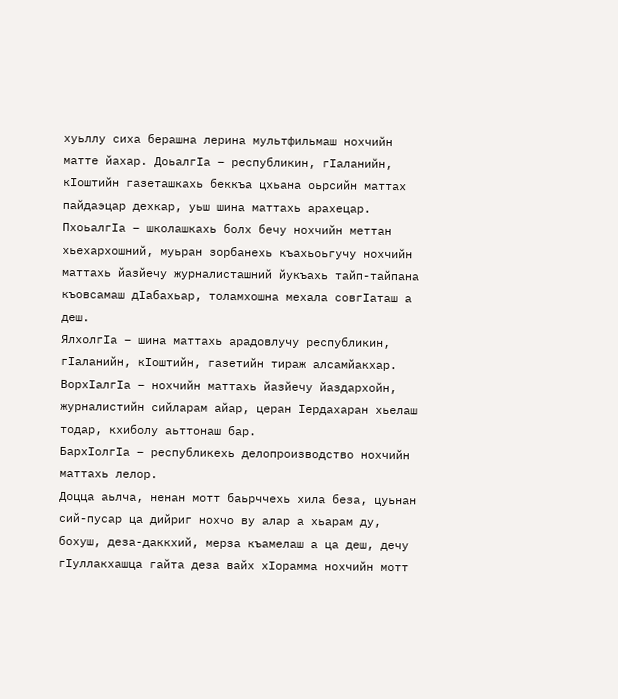хуьллу сиха берашна лерина мультфильмаш нохчийн матте йахар. ДоьалгIа – республикин, гIаланийн, кIоштийн газеташкахь беккъа цхьана оьрсийн маттах пайдаэцар дехкар, уьш шина маттахь арахецар.
ПхоьалгIа – школашкахь болх бечу нохчийн меттан хьехархошний, муьран зорбанехь къахьоьгучу нохчийн маттахь йазйечу журналисташний йукъахь тайп-тайпана къовсамаш дIабахьар, толамхошна мехала совгIаташ а деш.
ЯлхолгIа – шина маттахь арадовлучу республикин, гIаланийн, кIоштийн, газетийн тираж алсамйакхар. ВорхIалгIа – нохчийн маттахь йазйечу йаздархойн, журналистийн сийларам айар, церан Iердахаран хьелаш тодар, кхиболу аьттонаш бар.
БархIолгIа – республикехь делопроизводство нохчийн маттахь лелор.
Доцца аьлча, ненан мотт баьрччехь хила беза, цуьнан сий-пусар ца дийриг нохчо ву алар а хьарам ду, бохуш, деза-даккхий, мерза къамелаш а ца деш, дечу гIуллакхашца гайта деза вайх хIорамма нохчийн мотт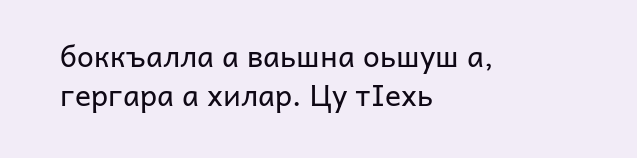боккъалла а ваьшна оьшуш а, гергара а хилар. Цу тIехь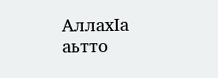АллахIа аьтто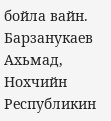бойла вайн.
Барзанукаев Ахьмад,
Нохчийн Республикин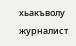хьакъволу журналист